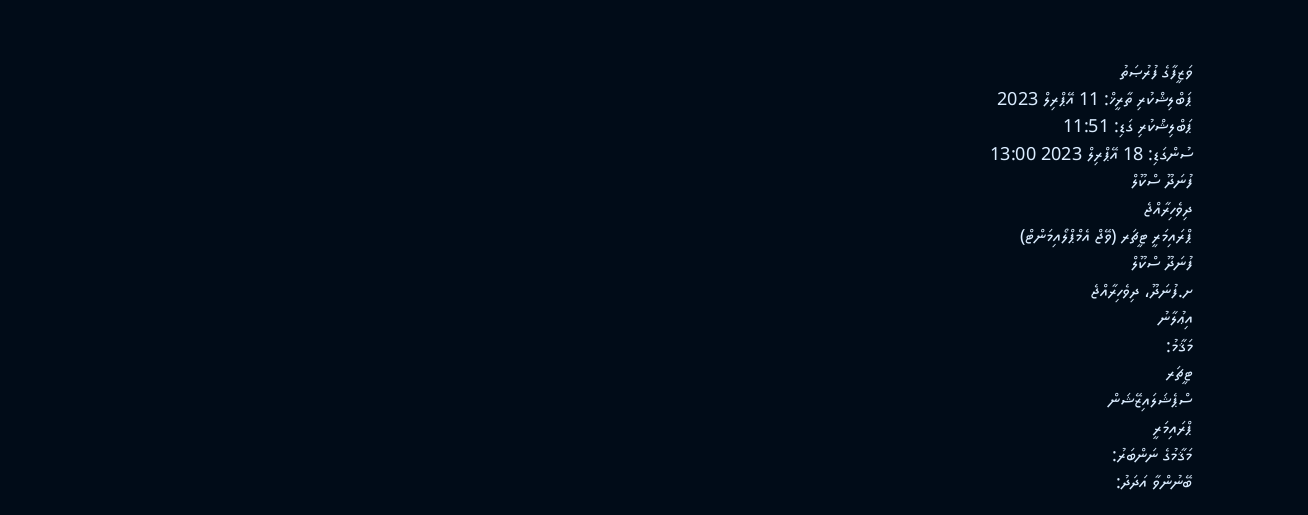ވަޒީފާގެ ފުރުޞަތު
ޕަބްލިޝްކުރި ތާރީޚް: 11 އޭޕްރިލް 2023
ޕަބްލިޝްކުރި ގަޑި: 11:51
ސުންގަޑި: 18 އޭޕްރިލް 2023 13:00
ފުނަދޫ ސްކޫލް
ދިވެހިރާއްޖެ
ޕްރައިމަރީ ޓީޗަރ (ވޭޖް އެމްޕްލޯއިމަންޓް)
ފުނަދޫ ސްކޫލް
ށ.ފުނަދޫ، ދިވެހިރާއްޖެ
އިޢުލާނު
މަޤާމު:
ޓީޗަރ
ސްޕެޝަލައިޒޭޝަން
ޕްރައިމަރީ
މަޤާމުގެ ނަންބަރު:
ބޭނުންވާ އަދަދު: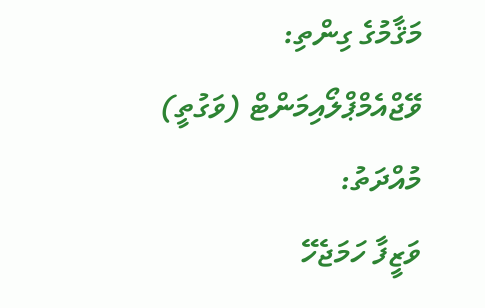މަޤާމުގެ ގިންތި:
ވޭޖްއެމްޕްލޯއިމަންޓް (ވަގުތީ)
މުއްދަތު:
ވަޒީފާ ހަމަޖެހޭ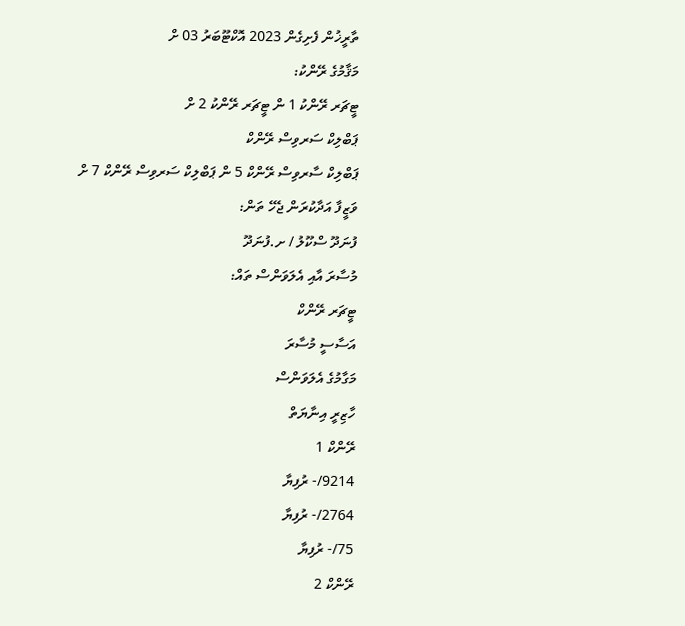ތާރީޚުން ފެށިގެން 2023 އޮކްޓޫބަރު 03 ށް
މަޤާމުގެ ރޭންކު:
ޓީޗަރ ރޭންކު 1 ން ޓީޗަރ ރޭންކު 2 ށް
ޕަބްލިކް ސަރވިސް ރޭންކް
ޕަބްލިކް ސާރވިސް ރޭންކް 5 ން ޕަބްލިކް ސަރވިސް ރޭންކް 7 ށް
ވަޒީފާ އަދާކުރަން ޖެހޭ ތަން:
ފުނަދޫ ސްކޫލު / ށ.ފުނަދޫ
މުސާރަ އާއި އެލަވަންސް ތައް:
ޓީޗަރ ރޭންކް
އަސާސީ މުސާރަ
މަގާމުގެ އެލަވަންސް
ހާޒިރީ އިނާޔަތް
ރޭންކް 1
9214/- ރުފިޔާ
2764/- ރުފިޔާ
75/- ރުފިޔާ
ރޭންކް 2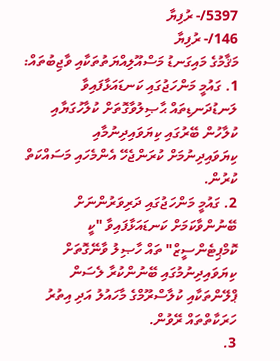5397/- ރުފިޔާ
146/- ރުފިޔާ
މަޤާމުގެ މައިގަނޑު މަސްއޫލިއްޔަތުތަކާއި ވާޖިބުތައް:
1. ގައުމީ މަންހަޖުގައި ކަނޑައަޅާފައިވާ ލަނޑުދަނޑިތައް ޙާޞިލުވާގޮތަށް ކުލާހުގަޔާއި ކުލާހުން ބޭރުގައި ކިޔަވައިދިނުމާއި ކިޔަވައިދިނުމަށް ކުރަންޖެހޭ އެންމެހައި މަސައްކަތް ކުރުން.
2. ގައުމީ މަންހަޖުގައި ދަރިވަރުންނަށް ބޭނުންވާކަމަށް ކަނޑައަޅާފައިވާ "ކީ ކޮމްޕިޓެންސީޒް" ތައް ހާޞިލު ވާނޭގޮތަށް ކިޔަވައިދިނުމުގައި ބޭނުންކުރާ ލެސަން ޕްލޭންތަކާއި ކުލާސްރޫމްގެ މާހައުލު އަދި އިތުރު ހަރަކާތްތައް ރޭވުން.
3.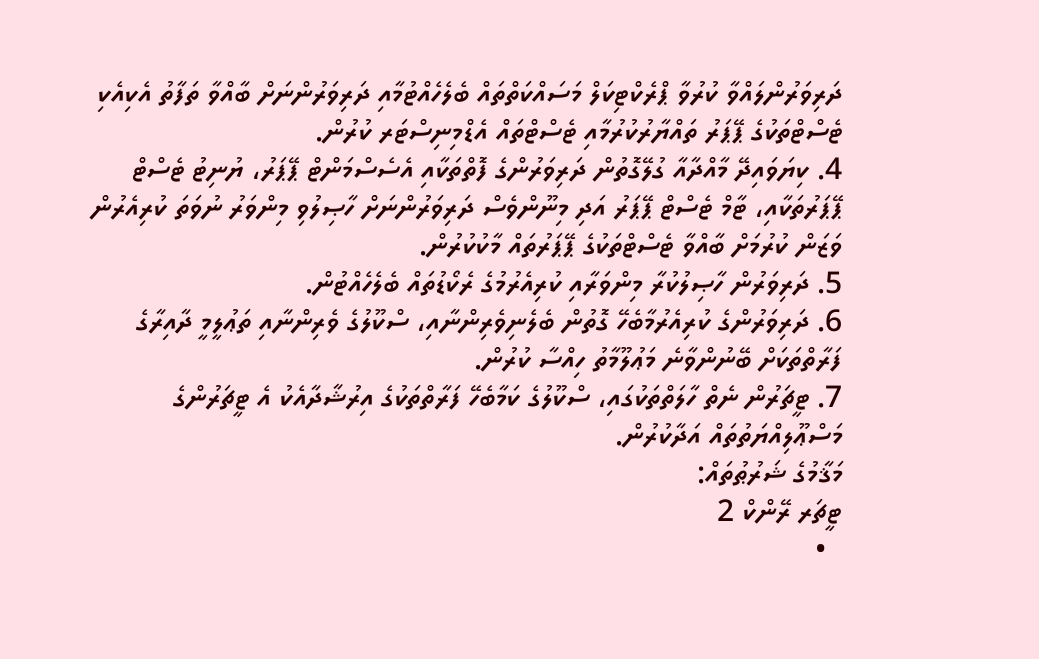ދަރިވަރުންލައްވާ ކުރުވާ ޕްރެކްޓިކަލް މަސައްކަތްތައް ބެލެހެއްޓުމާއި ދަރިވަރުންނަށް ބާއްވާ ތަފާތު އެކިއެކި ޓެސްޓްތަކުގެ ޕޭޕަރު ތައްޔާރުކުރުމާއި ޓެސްޓްތައް އެޑްމިނިސްޓަރ ކުރުން.
4. ކިޔަވައިދޭ މާއްދާއާ ގުލޭގޮތުން ދަރިވަރުންގެ ފޮތްތަކާއި އެސެސްމަންޓް ޕޭޕަރު، ޔުނިޓު ޓެސްޓް ޕޭޕަރުތަކާއި، ޓާމް ޓެސްޓް ޕޭޕަރު އަދި މިނޫންވެސް ދަރިވަރުންނަށް ހާޞިލުވި މިންވަރު ނުވަތަ ކުރިއެރުން ވަޒަން ކުރުމަށް ބާއްވާ ޓެސްޓްތަކުގެ ޕޭޕަރުތައް މާކުކުރުން.
5. ދަރިވަރުން ހާޞިލުކުރާ މިންވަރާއި ކުރިއެރުމުގެ ރެކޯޑުތައް ބެލެހެއްޓުން.
6. ދަރިވަރުންގެ ކުރިއެރުމާބެހޭ ގޮތުން ބެލެނިވެރިންނާއި، ސްކޫލުގެ ވެރިންނާއި ތަޢުލީމީ ދާއިރާގެ ފަރާތްތަކަށް ބޭނުންވާނެ މަޢުލޫމާތު ހިއްސާ ކުރުން.
7. ޓީޗަރުން ނެތް ހާލަތްތަކުގައި، ސްކޫލުގެ ކަމާބެހޭ ފަރާތްތަކުގެ އިރުޝާދާއެކު އެ ޓީޗަރުންގެ މަސްޢޫލިއްޔަތުތައް އަދާކުރުން.
މަޤާމުގެ ޝަރުޠުތައް:
ޓީޗަރ ރޭންކް 2
  •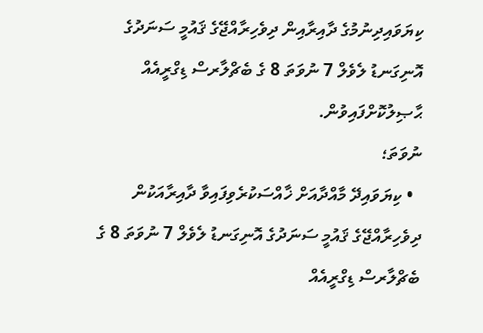ކިޔަވައިދިނުމުގެ ދާއިރާއިން ދިވެހިރާއްޖޭގެ ޤައުމީ ސަނަދުގެ އޮނިގަނޑު ލެވެލް 7 ނުވަތަ 8 ގެ ބެޗްލާރސް ޑިގްރީއެއް ޙާޞިލުކޮށްފައިވުން.
ނުވަތަ؛
  • ކިޔަވައިދޭ މާއްދާއަށް ޚާއްސަކުރެވިފައިވާ ދާއިރާއަކުން ދިވެހިރާއްޖޭގެ ޤައުމީ ސަނަދުގެ އޮނިގަނޑު ލެވެލް 7 ނުވަތަ 8 ގެ ބެޗްލާރސް ޑިގްރީއެއް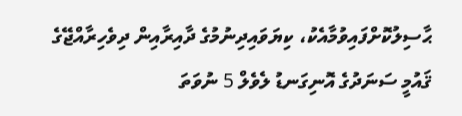ޙާސިލުކޮށްފައިވުމާއެކު، ކިޔަވައިދިނުމުގެ ދާއިރާއިން ދިވެހިރާއްޖޭގެ ޤައުމީ ސަނަދުގެ އޮނިގަނޑު ލެވެލް 5 ނުވަތަ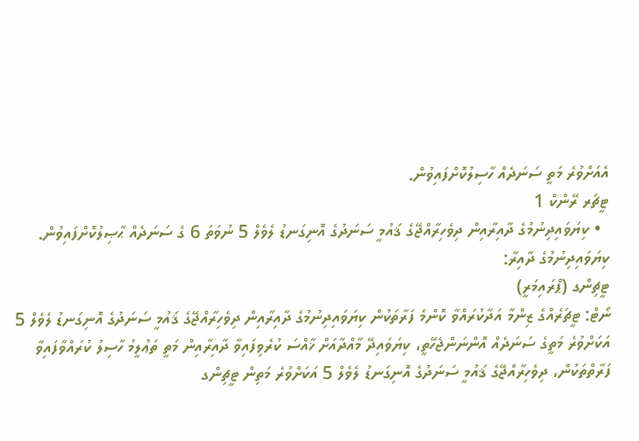އެއަށްވުރެ މަތީ ސަނަދެއް ހާސިލުކޮށްފައިވުން.
ޓީޗަރ ރޭންކް 1
  • ކިޔަވައިދިނުމުގެ ދާއިރާއިން ދިވެހިރާއްޖޭގެ ޤައުމީ ސަނަދުގެ އޮނިގަނޑު ލެވެލް 5 ނުވަތަ 6 ގެ ސަނަދެއް ޙާޞިލުކޮށްފައިވުން.
ކިޔަވައިދިނުމުގެ ދާއިރާ:
ޓީޗިންގ (ޕްރައިމަރީ)
ނޯޓް: ޓީޗަރެއްގެ ޒިންމާ އަދާކުރައްވާ ކޮންމެ ފަރާތަކުން ކިޔަވައިދިނުމުގެ ދާއިރާއިން ދިވެހިރާއްޖޭގެ ޤައުމީ ސަނަދުގެ އޮނިގަނޑު ލެވެލް 5 އަކަށްވުރެ މަތީގެ ސަނަދެއް އޮންނަންޖެހޭތީ، ކިޔަވައިދޭ މާއްދާއަށް ޚާއްސަ ކުރެވިފައިވާ ދާއިރާއިން މަތީ ތަޢުލީމު ހާސިލު ކުރައްވާފައިވާ ފަރާތްތަކުން، ދިވެހިރާއްޖޭގެ ޤައުމީ ސަނަދުގެ އޮނިގަނޑު ލެވެލް 5 އަކަށްވުރެ މަތިން ޓީޗިންގ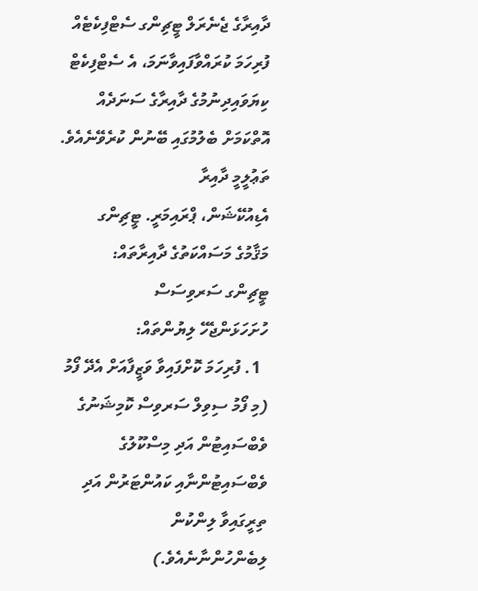ދާއިރާގެ ޖެނެރަލް ޓީޗިންގ ސެޓްފިކެޓެއް ފުރިހަމަ ކުރައްވާފައިވާނަމަ، އެ ސެޓްފިކެޓް ކިޔަވައިދިނުމުގެ ދާއިރާގެ ސަނަދެއް އޮތްކަމަށް ބެލުމުގައި ބޭނުން ކުރެވޭނެއެވެ.
ތަޢުލީމީ ދާއިރާ
އެޑިއުކޭޝަން، ޕްރައިމަރީ. ޓީޗިންގ
މަޤާމުގެ މަސައްކަތުގެ ދާއިރާތައް:
ޓީޗިންގ ސަރވިސަސް
ހުށަހަޅަންޖެހޭ ލިޔުންތައް:
  1. ފުރިހަމަ ކޮށްފައިވާ ވަޒީފާއަށް އެދޭ ފޯމު (މި ފޯމު ސިވިލް ސަރވިސް ކޮމިޝަނުގެ ވެބްސައިޓުން އަދި މިސްކޫލުގެ ވެބްސައިޓުންނާއި ކައުންޓަރުން އަދި ތިރީގައިވާ ލިންކުން ލިބެންހުންނާނެއެވެ.)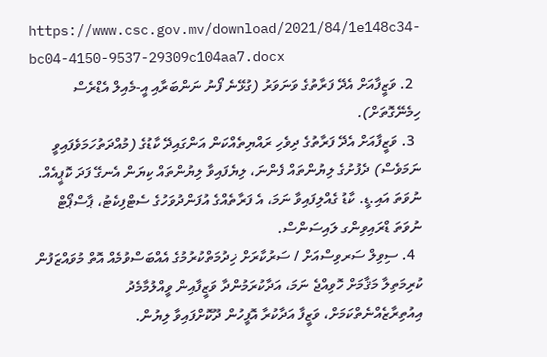https://www.csc.gov.mv/download/2021/84/1e148c34-bc04-4150-9537-29309c104aa7.docx
  2. ވަޒީފާއަށް އެދޭ ފަރާތުގެ ވަނަވަރު (ގުޅޭނެ ފޯނު ނަންބަރާއި އީ-މެއިލް އެޑްރެސް ހިމެނޭގޮތަށް).
  3. ވަޒީފާއަށް އެދޭ ފަރާތުގެ ދިވެހި ރައްޔިތެއްކަން އަންގައިދޭ ކާޑުގެ (މުއްދަތުހަމަވެފައިވީ ނަމަވެސް) ދެފުށުގެ ލިޔުންތައް ފެންނަ، ލިޔެފައިވާ ލިޔުންތައް ކިޔަން އެނގޭ ފަދަ ކޮޕީއެއް. ނުވަތަ އައި.ޑީ. ކާޑު ގެއްލިފައިވާ ނަމަ، އެ ފަރާތެއްގެ އުފަންދުވަހުގެ ސެޓްފިކެޓު، ޕާސްޕޯޓް ނުވަތަ ޑްރައިވިންގ ލައިސަންސް.
  4. ސިވިލް ސަރވިސްއަށް / ސަރުކާރަށް ޚިދުމަތްކުރުމުގެ އެއްބަސްވުމެއް އޮތް މުވައްޒަފުން ކުރިމަތިލާ މަޤާމަށް ހޮވިއްޖެ ނަމަ، އަދާކުރަމުންދާ ވަޒީފާއިން ވީއްލުމާމެދު އިއުތިރާޒެއްނެތްކަމަށް، ވަޒީފާ އަދާކުރާ އޮފީހުން ދޫކޮށްފައިވާ ލިޔުން.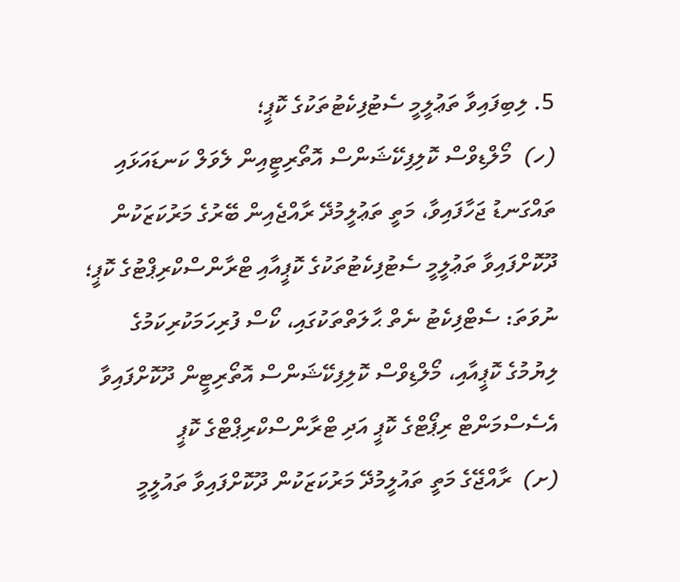5. ލިބިފައިވާ ތަޢުލީމީ ސެޓުފިކެޓުތަކުގެ ކޮޕީ؛
(ހ)  މޯލްޑިވްސް ކޮލިފިކޭޝަންސް އޮތޯރިޓީއިން ލެވަލް ކަނޑައަޅައި ތައްގަނޑު ޖަހާފައިވާ، މަތީ ތަޢުލީމުދޭ ރާއްޖެއިން ބޭރުގެ މަރުކަޒަކުން ދޫކޮށްފައިވާ ތަޢުލީމީ ސެޓުފިކެޓުތަކުގެ ކޮޕީއާއި ޓްރާންސްކްރިޕްޓުގެ ކޮޕީ؛ ނުވަތަ: ސެޓްފިކެޓު ނެތް ޙާލަތްތަކުގައި، ކޯސް ފުރިހަމަކުރިކަމުގެ ލިޔުމުގެ ކޮޕީއާއި، މޯލްޑިވްސް ކޮލިފިކޭޝަންސް އޮތޯރިޓީން ދޫކޮށްފައިވާ އެސެސްމަންޓް ރިޕޯޓްގެ ކޮޕީ އަދި ޓްރާންސްކްރިޕްޓްގެ ކޮޕީ
(ށ)  ރާއްޖޭގެ މަތީ ތައުލީމުދޭ މަރުކަޒަކުން ދޫކޮށްފައިވާ ތައުލީމީ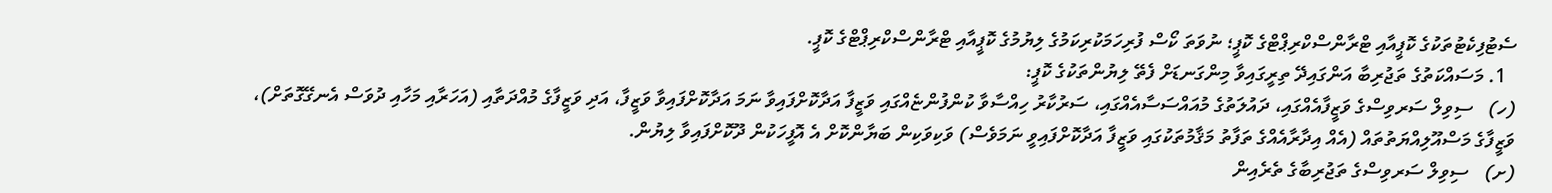ސެޓުފިކެޓުތަކުގެ ކޮޕީއާއި ޓްރާންސްކްރިޕްޓްގެ ކޮޕީ؛ ނުވަތަ ކޯސް ފުރިހަމަކުރިކަމުގެ ލިޔުމުގެ ކޮޕީއާއި ޓްރާންސްކްރިޕްޓްގެ ކޮޕީ.
  1. މަސައްކަތުގެ ތަޖުރިބާ އަންގައިދޭ ތިރީގައިވާ މިންގަނޑަށް ފެތޭ ލިޔުންތަކުގެ ކޮޕީ:
(ހ)   ސިވިލް ސަރވިސްގެ ވަޒީފާއެއްގައި، ދައުލަތުގެ މުއައްސަސާއެއްގައި، ސަރުކާރު ހިއްސާވާ ކުންފުންޏެއްގައި ވަޒީފާ އަދާކޮށްފައިވާ ނަމަ އަދާކޮށްފައިވާ ވަޒީފާ، އަދި ވަޒީފާގެ މުއްދަތާއި (އަހަރާއި މަހާއި ދުވަސް އެނގޭގޮތަށް)، ވަޒީފާގެ މަސްއޫލިއްޔަތުތައް (އެއް އިދާރާއެއްގެ ތަފާތު މަޤާމުތަކުގައި ވަޒީފާ އަދާކޮށްފައިވީ ނަމަވެސް) ވަކިވަކިން ބަޔާންކޮށް އެ އޮފީހަކުން ދޫކޮށްފައިވާ ލިޔުން.
(ށ)   ސިވިލް ސަރވިސްގެ ތަޖުރިބާގެ ތެރެއިން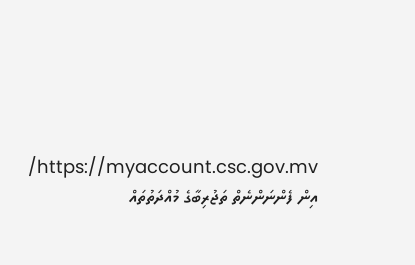https://myaccount.csc.gov.mv/ އިން ފެންނަންނެތް ތަޖުރިބާގެ މުއްދަތުތައް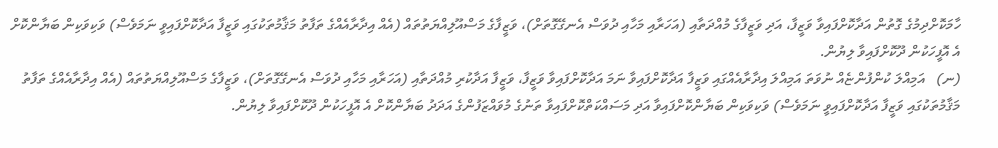ހާމަކޮށްދިމުގެ ގޮތުން އަދާކޮށްފައިވާ ވަޒީފާ، އަދި ވަޒީފާގެ މުއްދަތާއި (އަހަރާއި މަހާއި ދުވަސް އެނގޭގޮތަށް)، ވަޒީފާގެ މަސްއޫލިއްޔަތުތައް (އެއް އިދާރާއެއްގެ ތަފާތު މަޤާމުތަކުގައި ވަޒީފާ އަދާކޮށްފައިވީ ނަމަވެސް) ވަކިވަކިން ބަޔާންކޮށް އެ އޮފީހަކުން ދޫކޮށްފައިވާ ލިޔުން.
(ނ)   އަމިއްލަ ކުންފުންޏެއް ނުވަތަ އަމިއްލަ އިދާރާއެއްގައި ވަޒީފާ އަދާކޮށްފައިވާ ނަމަ އަދާކޮށްފައިވާ ވަޒީފާ، ވަޒީފާ އަދާކުރި މުއްދަތާއި (އަހަރާއި މަހާއި ދުވަސް އެނގޭގޮތަށް)، ވަޒީފާގެ މަސްއޫލިއްޔަތުތައް (އެއް އިދާރާއެއްގެ ތަފާތު މަޤާމުތަކުގައި ވަޒީފާ އަދާކޮށްފައިވީ ނަމަވެސް) ވަކިވަކިން ބަޔާންކޮށްފައިވާ އަދި މަސައްކަތްކޮށްފައިވާ ތަނުގެ މުވައްޒަފުންގެ އަދަދު ބަޔާންކޮށް އެ އޮފީހަކުން ދޫކޮށްފައިވާ ލިޔުން.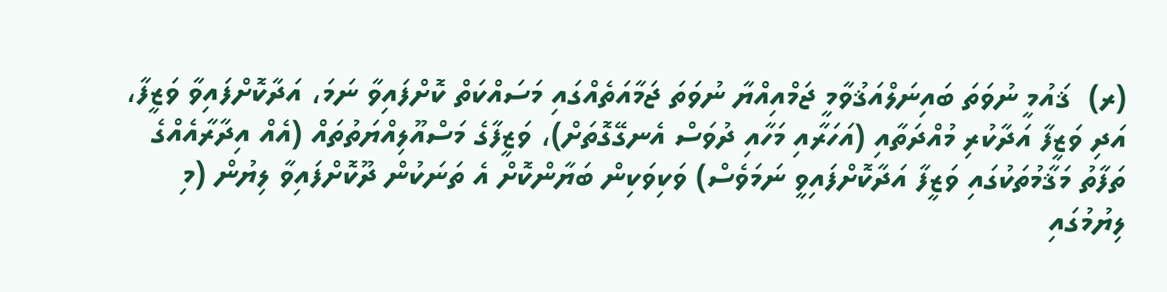(ރ)  ޤައުމީ ނުވަތަ ބައިނަލްއަޤުވާމީ ޖަމްއިއްޔާ ނުވަތަ ޖަމާއަތެއްގައި މަސައްކަތް ކޮށްފައިވާ ނަމަ، އަދާކޮށްފައިވާ ވަޒީފާ، އަދި ވަޒީފާ އަދާކުރި މުއްދަތާއި (އަހަރާއި މަހާއި ދުވަސް އެނގޭގޮތަށް)، ވަޒީފާގެ މަސްއޫލިއްޔަތުތައް (އެއް އިދާރާއެއްގެ ތަފާތު މަޤާމުތަކުގައި ވަޒީފާ އަދާކޮށްފައިވީ ނަމަވެސް) ވަކިވަކިން ބަޔާންކޮށް އެ ތަނަކުން ދޫކޮށްފައިވާ ލިޔުން (މި ލިޔުމުގައި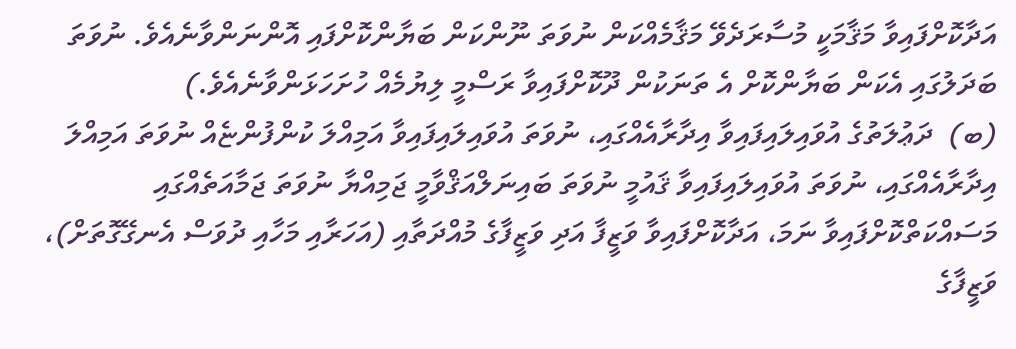އަދާކޮށްފައިވާ މަޤާމަކީ މުސާރަދެވޭ މަޤާމެއްކަން ނުވަތަ ނޫންކަން ބަޔާންކޮށްފައި އޮންނަންވާނެއެވެ. ނުވަތަ ބަދަލުގައި އެކަން ބަޔާންކޮށް އެ ތަނަކުން ދޫކޮށްފައިވާ ރަސްމީ ލިޔުމެއް ހުށަހަޅަންވާނެއެވެ.)
(ބ)  ދަޢުލަތުގެ އުވައިލައިފައިވާ އިދާރާއެއްގައި، ނުވަތަ އުވައިލައިފައިވާ އަމިއްލަ ކުންފުންޏެއް ނުވަތަ އަމިއްލަ އިދާރާއެއްގައި، ނުވަތަ އުވައިލައިފައިވާ ޤައުމީ ނުވަތަ ބައިނަލްއަޤްވާމީ ޖަމިއްޔާ ނުވަތަ ޖަމާއަތެއްގައި މަސައްކަތްކޮށްފައިވާ ނަމަ، އަދާކޮށްފައިވާ ވަޒީފާ އަދި ވަޒީފާގެ މުއްދަތާއި (އަހަރާއި މަހާއި ދުވަސް އެނގޭގޮތަށް)، ވަޒީފާގެ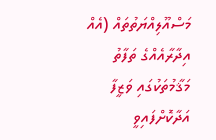މަސްއޫލިއްޔަތުތައް (އެއް އިދާރާއެއްގެ ތަފާތު މަޤާމުތަކުގައި ވަޒީފާ އަދާކޮށްފައިވީ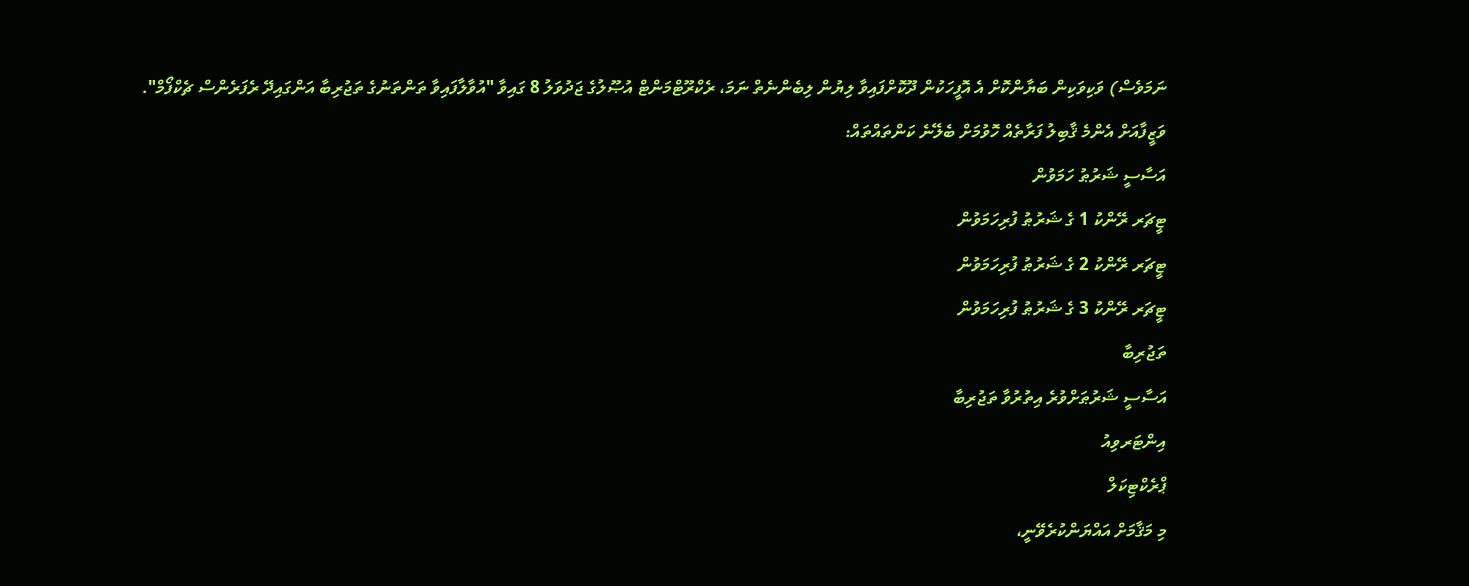ނަމަވެސް) ވަކިވަކިން ބަޔާންކޮށް އެ އޮފީހަކުން ދޫކޮށްފައިވާ ލިޔުން ލިބެންނެތް ނަމަ، ރެކްރޫޓްމަންޓް އުޞޫލުގެ ޖަދުވަލު 8 ގައިވާ "އުވާލާފައިވާ ތަންތަނުގެ ތަޖުރިބާ އަންގައިދޭ ރެފަރެންސް ޗެކްފޯމް".
ވަޒީފާއަށް އެންމެ ޤާބިލު ފަރާތެއް ހޮވުމަށް ބެލޭނެ ކަންތައްތައް:
އަސާސީ ޝަރުޠު ހަމަވުން
ޓީޗަރ ރޭންކު 1 ގެ ޝަރުޠު ފުރިހަމަވުން
ޓީޗަރ ރޭންކު 2 ގެ ޝަރުޠު ފުރިހަމަވުން
ޓީޗަރ ރޭންކު 3 ގެ ޝަރުޠު ފުރިހަމަވުން
ތަޖުރިބާ
އަސާސީ ޝަރުޠަށްވުރެ އިތުރުވާ ތަޖުރިބާ
އިންޓަރވިއު
ޕްރެކްޓިކަލް
މި މަޤާމަށް އައްޔަންކުރެވޭނީ،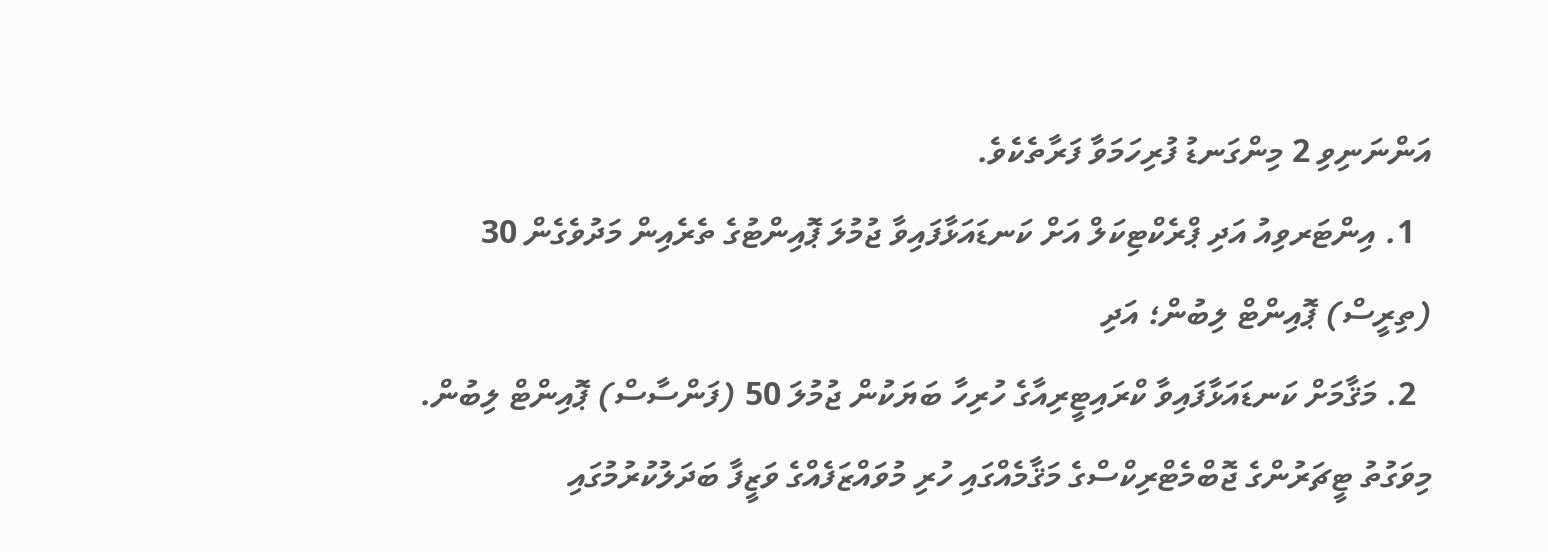އަންނަނިވި 2 މިންގަނޑު ފުރިހަމަވާ ފަރާތެކެވެ.
  1. އިންޓަރވިއު އަދި ޕްރެކްޓިކަލް އަށް ކަނޑައަޅާފައިވާ ޖުމުލަ ޕޮއިންޓުގެ ތެރެއިން މަދުވެގެން 30 (ތިރީސް) ޕޮއިންޓް ލިބުން؛ އަދި
  2. މަޤާމަށް ކަނޑައަޅާފައިވާ ކްރައިޓީރިއާގެ ހުރިހާ ބަޔަކުން ޖުމުލަ 50 (ފަންސާސް) ޕޮއިންޓް ލިބުން.
މިވަގުތު ޓީޗަރުންގެ ޖޮބްމެޓްރިކްސްގެ މަޤާމެއްގައި ހުރި މުވައްޒަފެއްގެ ވަޒީފާ ބަދަލުކުރުމުގައި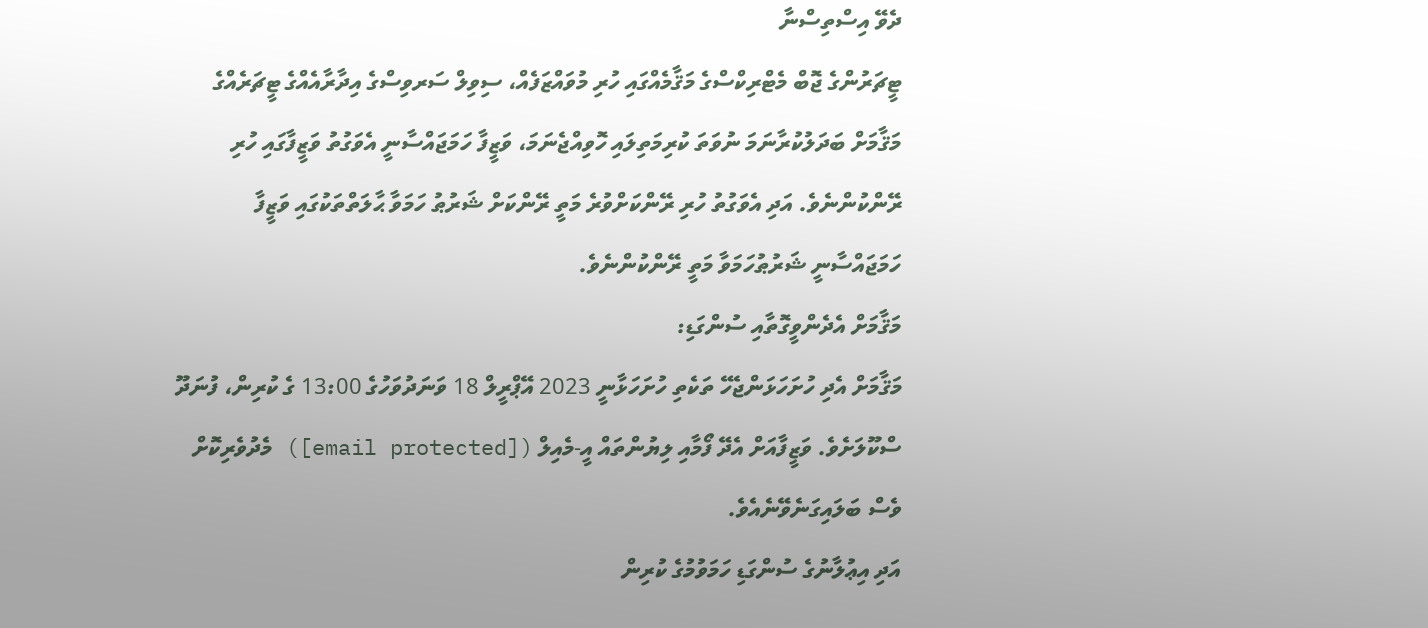ދެވޭ އިސްތިސްނާ
ޓީޗަރުންގެ ޖޮބް މެޓްރިކްސްގެ މަޤާމެއްގައި ހުރި މުވައްޒަފެއް، ސިވިލް ސަރވިސްގެ އިދާރާއެއްގެ ޓީޗަރެއްގެ މަޤާމަށް ބަދަލުކުރާނަމަ ނުވަތަ ކުރިމަތިލައި ހޮވިއްޖެނަމަ، ވަޒީފާ ހަމަޖައްސާނީ އެވަގުތު ވަޒީފާގައި ހުރި ރޭންކުންނެވެ. އަދި އެވަގުތު ހުރި ރޭންކަށްވުރެ މަތީ ރޭންކަށް ޝަރުޠު ހަމަވާ ޙާލަތްތަކުގައި ވަޒީފާ ހަމަޖައްސާނީ ޝަރުޠުހަމަވާ މަތީ ރޭންކުންނެވެ.
މަޤާމަށް އެދެންވީގޮތާއި ސުންގަޑި:
މަޤާމަށް އެދި ހުށަހަޅަންޖެހޭ ތަކެތި ހުށަހަޅާނީ 2023 އޭޕްރީލް 18 ވަނަދުވަހުގެ 13:00 ގެ ކުރިން، ފުނަދޫ ސްކޫލަށެވެ. ވަޒީފާއަށް އެދޭ ފޯމާއި ލިޔުންތައް އީ-މެއިލް ([email protected]) މެދުވެރިކޮށް ވެސް ބަލައިގަނެވޭނެއެވެ.
އަދި އިޢުލާނުގެ ސުންގަޑި ހަމަވުމުގެ ކުރިން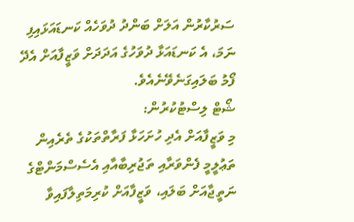ސަރުކާރުން އަލަށް ބަންދު ދުވަހެއް ކަނޑައަޅައިފި ނަމަ، އެ ކަނޑައަޅާ ދުވަހުގެ އަދަދަށް ވަޒީފާއަށް އެދޭ ފޯމު ބަލައިގަނެވޭނެއެވެ.
ޝޯޓް ލިސްޓުކުރުން:
މި ވަޒީފާއަށް އެދި ހުށަހަޅާ ފަރާތްތަކުގެ ތެރެއިން ތަޢުލީމީ ފެންވަރާއި ތަޖުރިބާއާއި އެސެސްމަންޓްގެ ނަތީޖާއަށް ބަލައި، ވަޒީފާއަށް ކުރިމަތިލާފައިވާ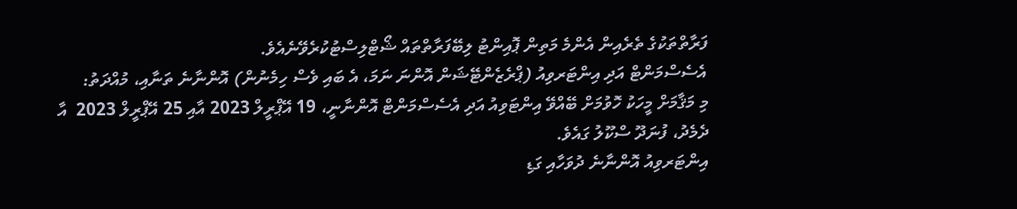ފަރާތްތަކުގެ ތެރެއިން އެންމެ މަތިން ޕޮއިންޓު ލިބޭފަރާތްތައް ޝޯޓްލިސްޓުކުރެވޭނެއެވެ.
އެސެސްމަންޓް އަދި އިންޓަރވިއު (ޕްރެޒެންޓޭޝަން އޮންނަ ނަމަ، އެ ބައި ވެސް ހިމެނުން) އޮންނާނެ ތަނާއި، މުއްދަތު:
މި މަޤާމަށް މީހަކު ހޮވުމަށް ބޭއްވޭ އިންޓަވިއު އަދި އެސެސްމަންޓް އޮންނާނީ، 19 އޭޕްރީލް 2023 އާއި 25 އޭޕްރީލް 2023  އާ ދެމެދު، ފުނަދޫ ސްކޫލު ގައެވެ.
އިންޓަރވިއު އޮންނާނެ ދުވަހާއި ގަޑި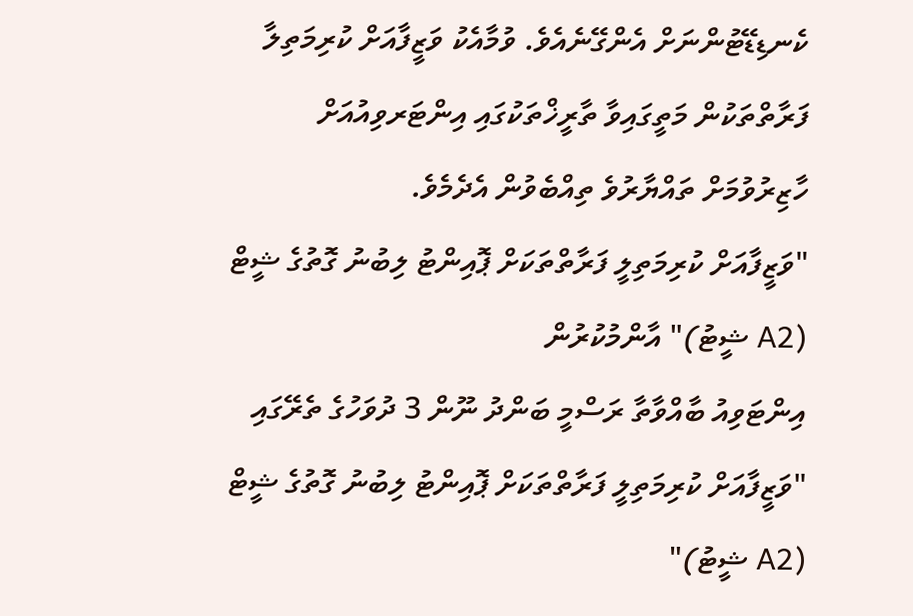ކެނޑިޑޭޓުންނަށް އެންގޭނެއެވެ. ވުމާއެކު ވަޒީފާއަށް ކުރިމަތިލާ ފަރާތްތަކުން މަތީގައިވާ ތާރީޚްތަކުގައި އިންޓަރވިއުއަށް ހާޒިރުވުމަށް ތައްޔާރުވެ ތިއްބެވުން އެދެމެވެ.
"ވަޒީފާއަށް ކުރިމަތިލީ ފަރާތްތަކަށް ޕޮއިންޓު ލިބުނު ގޮތުގެ ޝީޓް (A2 ޝީޓު)" އާންމުކުރުން
އިންޓަވިއު ބާއްވާތާ ރަސްމީ ބަންދު ނޫން 3 ދުވަހުގެ ތެރޭގައި "ވަޒީފާއަށް ކުރިމަތިލީ ފަރާތްތަކަށް ޕޮއިންޓު ލިބުނު ގޮތުގެ ޝީޓް (A2 ޝީޓު)"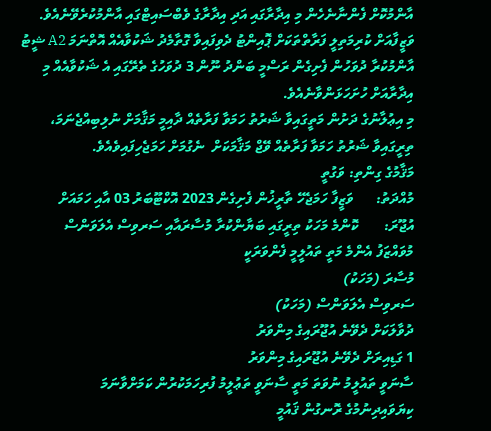އާންމުކޮށް ފެންނާނެހެން މި އިދާރާގައި އަދި އިދާރާގެ ވެބްސައިޓްގައި އާންމުކުރެވޭނެއެވެ. ވަޒީފާއަށް ކުރިމަތިލީ ފަރާތްތަކަށް ޕޮއިންޓު ދެވިފައިވާ ގޮތާމެދު ޝަކުވާއެއް އޮތްނަމަ A2 ޝީޓު އާންމުކުރާ ދުވަހުން ފެށިގެން ރަސްމީ ބަންދު ނޫން 3 ދުވަހުގެ ތެރޭގައި އެ ޝަކުވާއެއް މި އިދާރާއަށް ހުށަހަޅަންވާނެއެވެ.
މި އިޢުލާނުގެ ދަށުން މަތީގައިވާ ޝަރުތު ހަމަވާ ފަރާތެއް ދާއިމީ މަޤާމަށް ނުލިބިއްޖެނަމަ، ތިރީގައިވާ ޝަރުތު ހަމަވާ ފަރާތެއް ވޭޖް މަޤާމަކަށް  ނެގުމަށް ހަމަޖެހިފައިވެއެވެ.
މަޤާމުގެ ގިންތި: ވަގުތީ
މުއްދަތު:      ވަޒީފާ ހަމަޖެހޭ ތާރީޚުން ފެށިގެން 2023 އޮކްޓޫބަރު 03 އާއި ހަމައަށް
އުޖޫރަ:       ކޮންމެ މަހަކު ތިރީގައި ބަޔާންކުރާ މުސާރައާއި ސަރވިސް އެލަވަންސް
މުވައްޒަފު އެންމެ މަތީ ތައުލީމީ ފެންވަރަކީ
މުސާރަ (މަހަކު)
ސަރވިސް އެލަވަންސް (މަހަކު)
ދުވާލަކަށް ދެވޭނެ އުޖޫރައިގެ މިންވަރު
1 ގަޑިއިރަށް ދެވޭނެ އުޖޫރައިގެ މިންވަރު
ސާނަވީ ތައުލީމު ނުވަތަ މަތީ ސާނަވީ ތަޢުލީމު ފުރިހަމަކުރުން ކަމަށްވާނަމަ
ކިޔަވައިދިނުމުގެ ރޮނގުން ޤައުމީ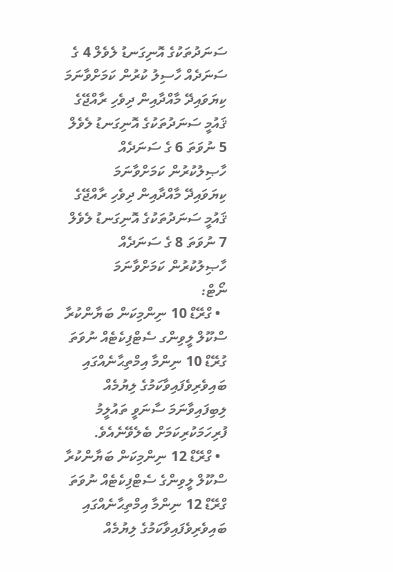ސަނަދުތަކުގެ އޮނިގަނޑު ލެވެލް 4 ގެ ސަނަދެއް ހާސިލު ކުރުން ކަމަށްވާނަމަ
ކިޔަވައިދޭ މާއްދާއިން ދިވެހި ރާއްޖޭގެ ޤައުމީ ސަނަދުތަކުގެ އޮނިގަނޑު ލެވެލް 5 ނުވަތަ 6 ގެ ސަނަދެއް ހާޞިލުކުރުން ކަމަށްވާނަމަ
ކިޔަވައިދޭ މާއްދާއިން ދިވެހި ރާއްޖޭގެ ޤައުމީ ސަނަދުތަކުގެ އޮނިގަނޑު ލެވެލް 7 ނުވަތަ 8 ގެ ސަނަދެއް ހާޞިލުކުރުން ކަމަށްވާނަމަ
ނޯޓް:
  • ގްރޭޑް 10 ނިންމިކަން ބަޔާންކުރާ ސްކޫލް ލީވިންގ ސެޓްފިކެޓެއް ނުވަތަ ގުރޭޑް 10 ނިންމާ އިމްތިޙާނެއްގައި ބައިވެރިވެފައިވާކަމުގެ ލިޔުމެއް ލިބިފައިވާނަމަ ސާނަވީ ތައުލީމު ފުރިހަމަކުރިކަމަށް ބެލެވޭނެއެވެ.
  • ގްރޭޑް 12 ނިންމިކަން ބަޔާންކުރާ ސްކޫލް ލީވިންގެ ސެޓްފިކެޓެއް ނުވަތަ ގްރޭޑް 12 ނިންމާ އިމްތިޙާނެއްގައި ބައިވެރިވެފައިވާކަމުގެ ލިޔުމެއް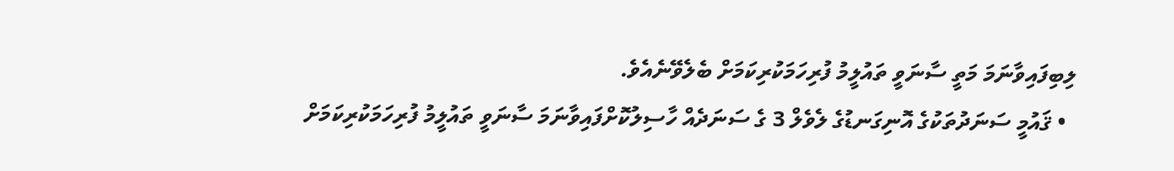ލިބިފައިވާނަމަ މަތީ ސާނަވީ ތައުލީމު ފުރިހަމަކުރިކަމަށް ބެލެވޭނެއެވެ.
  • ޤައުމީ ސަނަދުތަކުގެ އޮނިގަނޑުގެ ލެވެލް 3 ގެ ސަނަދެއް ހާސިލުކޮށްފައިވާނަމަ ސާނަވީ ތައުލީމު ފުރިހަމަކުރިކަމަށް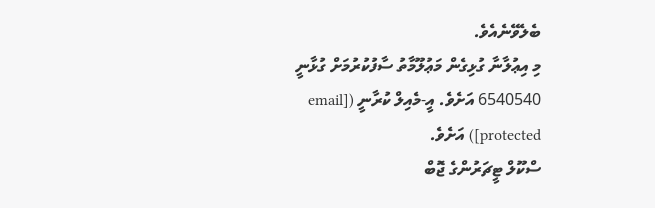ބެލެވޭނެއެވެ.
މި އިޢުލާނާ ގުޅިގެން މަޢުލޫމާތު ސާފުކުރުމަށް ގުޅާނީ 6540540 އަށެވެ. އީ-މެއިލް ކުރާނީ ([email protected]) އަށެވެ.
ސްކޫލް ޓީޗަރުންގެ ޖޮބް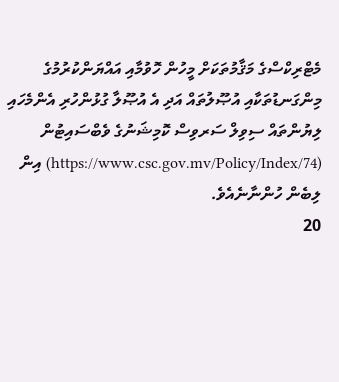މެޓްރިކްސްގެ މަޤާމުތަކަށް މީހުން ހޮވުމާއި އައްޔަންކުރުމުގެ މިންގަނޑުތަކާއި އުޞޫލުތައް އަދި އެ އުޞޫލާ ގުޅުންހުރި އެންމެހައި ލިޔުންތައް ސިވިލް ސަރވިސް ކޮމިޝަނުގެ ވެބްސައިޓުން (https://www.csc.gov.mv/Policy/Index/74) އިން ލިބެން ހުންނާނެއެވެ.
20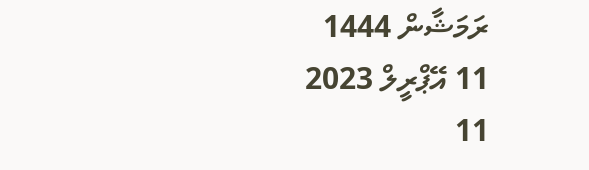ރަމަޝާން 1444
11 އޭޕްރީލް 2023
11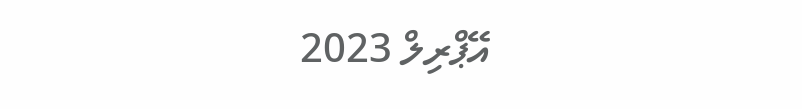އޭޕްރިލް 2023